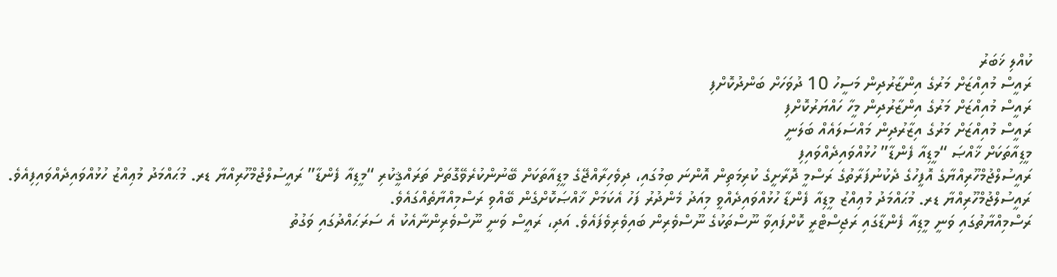ކުއްލި ޚަބަރު
ރައީސް މުއިއްޒަށް މަރުގެ އިންޒާރުދިން މަސީހު 10 ދުވަހަށް ބަންދުކޮށްފި
ރައީސް މުއިއްޒަށް މަރުގެ އިންޒާރުދިން މީހާ ހައްޔަރުކޮށްފި
ރައީސް މުއިއްޒަށް މަރުގެ އިޒާރުދިން މައްސަލައެއް ބަލަނީ
މީޑިއާތަކަށް ޚާއްޞަ “މީޑިއާ ފެންޑާ” ހުޅުއްވައިދެއްވައިފި
ރައީސުލްޖުމްހޫރިއްޔާގެ އޮފީހުގެ ދެކުނުފަރާތުގެ ރަސްމީ ދޮރާށީގެ ކުރިމަތިން އޮންނަ ބިމުގައި، ދިވެހިރާއްޖޭގެ މީޑިއާތަކަށް ބޭނުންކުރެވޭގޮތަށް ތަރައްޤީކުރި “މީޑިއާ ފެންޑާ” ރައީސުލްޖުމްހޫރިއްޔާ ޑރ. މުޙައްމަދު މުޢިއްޒު ހުޅުއްވައިދެއްވައިފިއެވެ.
ރައީސުލްޖުމްހޫރިއްޔާ ޑރ. މުޙައްމަދު މުޢިއްޒު މީޑިއާ ފެންޑާ ހުޅުއްވައިދެއްވީ މިއަދު މެންދުރު ފަހު އެކަމަށް ޚާއްޞަކޮށްގެން ބޭއްވި ރަސްމިއްޔާތެއްގައެވެ.
ރަސްމިއްޔާތުގައި ވަނީ މީޑިއާ ފެންޑާގައި ރަޖިސްޓްރީ ކޮށްފައިވާ ނޫސްތަކުގެ ނޫސްވެރިން ބައިވެރިވެފައެވެ. އަދި، ރައީސް ވަނީ ނޫސްވެރިންނާއެކު އެ ސަރަޙައްދުގައި ވަގުތު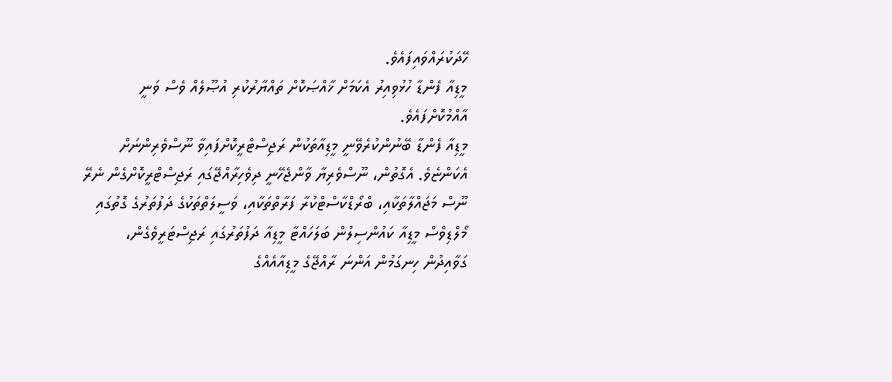ހޭދަކުރައްވައިފައެވެ.
މީޑިއާ ފެންޑާ ހުޅުވިއިރު އެކަމަށް ޚާއްޞަކޮށް ތައްޔާރުކުރި އުޞޫލެއް ވެސް ވަނީ އާއްމުކޮށްފައެވެ.
މީޑިއާ ފެންޑާ ބޭނުންކުރެވޭނީ މީޑިއާތަކުން ރަޖިސްޓްރީކޮށްފައިވާ ނޫސްވެރިންނަށް އެކަންޏެވެ. އެގޮތުން، ނޫސްވެރިޔާ ވާންޖެހޭނީ ދިވެހިރާއްޖޭގައި ރަޖިސްޓްރީކޮށްގެން ނެރޭ ނޫސް މަޖައްލާތަކާއި، ބްރޯޑްކާސްޓްކުރާ ފަރާތްތަކާއި، ވަސީލަތްތަކުގެ ދަފުތަރުގެ ގޮތުގައި މޯލްޑިވްސް މީޑިއާ ކައުންސިލުން ބަލަހައްޓާ މީޑިއާ ދަފުތަރުގައި ރަޖިސްޓަރީވެގެން، ގަވާއިދުން ހިނގަމުން އަންނަ ރާއްޖޭގެ މީޑިއާއެއްގެ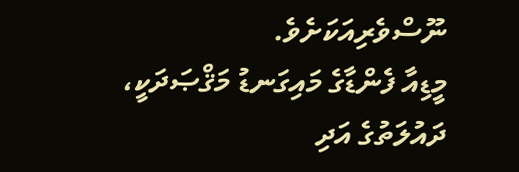ނޫސްވެރިއަކަށެވެ.
މީޑިއާ ފެންޑާގެ މައިގަނޑު މަޤްޞަދަކީ، ދައުލަތުގެ އަދި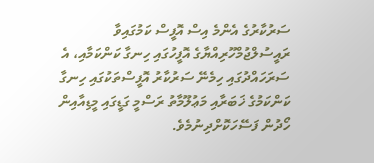ސަރުކާރުގެ އެންމެ އިސް އޮފީސް ކަމުގައިވާ ރައީސުލްޖުމްހޫރިއްޔާގެ އޮފީހުގައި ހިނގާ ކަންކަމާއި، އެ ސަރަހައްދުގައި ހިމެނޭ ސަރުކާރު އޮފީސްތަކުގައި ހިނގާ ކަންކަމުގެ ޚަބަރާއި މަޢުލޫމާތު ރަސްމީ ގަޑީގައި މީޑިއާއިން ހޯދުން ފަސޭހަކޮށްދިނުމެވެ.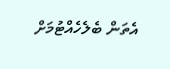އެތަން ބެލެހެއްޓުމަށް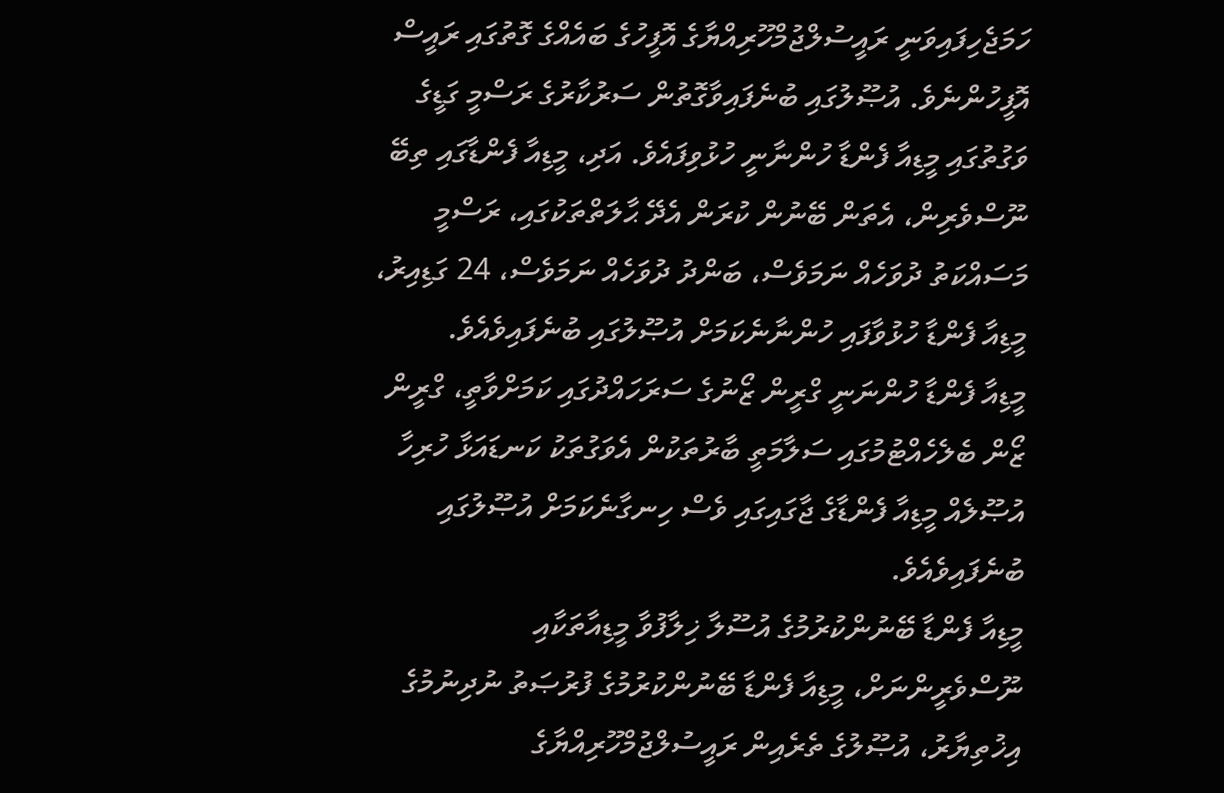ހަމަޖެހިފައިވަނީ ރައީސުލްޖުމްހޫރިއްޔާގެ އޮފީހުގެ ބައެއްގެ ގޮތުގައި ރައީސް އޮފީހުންނެވެ. އުޞޫލުގައި ބުނެފައިވާގޮތުން ސަރުކާރުގެ ރަސްމީ ގަޑީގެ ވަގުތުގައި މީޑިއާ ފެންޑާ ހުންނާނީ ހުޅުވިފައެވެ. އަދި، މީޑިއާ ފެންޑާގައި ތިބޭ ނޫސްވެރިން، އެތަން ބޭނުން ކުރަން އެދޭ ޙާލަތްތަކުގައި، ރަސްމީ މަސައްކަތު ދުވަހެއް ނަމަވެސް، ބަންދު ދުވަހެއް ނަމަވެސް، 24 ގަޑިއިރު، މީޑިއާ ފެންޑާ ހުޅުވާފައި ހުންނާނެކަމަށް އުޞޫލުގައި ބުނެފައިވެއެވެ.
މީޑިއާ ފެންޑާ ހުންނަނީ ގްރީން ޒޯނުގެ ސަރަހައްދުގައި ކަމަށްވާތީ، ގްރީން ޒޯން ބެލެހެއްޓުމުގައި ސަލާމަތީ ބާރުތަކުން އެވަގުތަކު ކަނޑައަޅާ ހުރިހާ އުޞޫލެއް މީޑިއާ ފެންޑާގެ ޖާގައިގައި ވެސް ހިނގާނެކަމަށް އުޞޫލުގައި ބުނެފައިވެއެވެ.
މީޑިއާ ފެންޑާ ބޭނުންކުރުމުގެ އުސޫލާ ޚިލާފުވާ މީޑިއާތަކާއި ނޫސްވެރީންނަށް، މީޑިއާ ފެންޑާ ބޭނުންކުރުމުގެ ފުރުޞަތު ނުދިނުމުގެ އިޚުތިޔާރު، އުޞޫލުގެ ތެރެއިން ރައީސުލްޖުމްހޫރިއްޔާގެ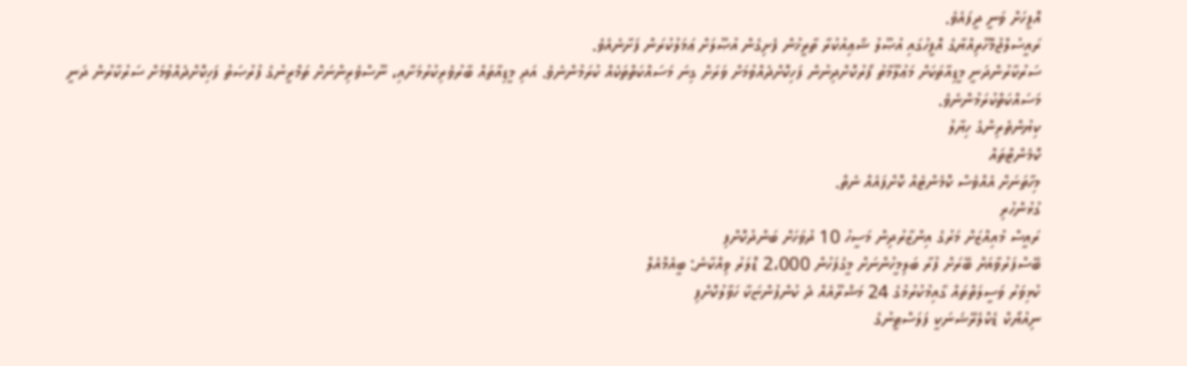އޮފީހަށް ވަނީ ދީފައެވެ.
ރައީސުލްޖުމްހޫރިއްޔާގެ އޮފީހުގައި އުޞޫލު ޝާޢިއުކުރާ ތާރީޚުން ފެށިގެން އުޞޫލަށް ޢަމަލުކުރަން ފަށާނެއެވެ.
ސަރުކާރުންދަނީ މީޑިއާތަކަށް މަޢުލޫމާތު ފޯރުކޮށްދިނުން ފަހިކޮށްދެއްވުމަށް ވަރަށް ގިނަ މަސައްކަތްތަކެއް ކުރަމުންނެވެ. އަދި މީޑިއާތައް ބާރުވެރިކުރުމަށާއި، ނޫސްވެރިންނަށް ތަމްރީނުގެ ފުރުޞަތު ފަހިކޮށްދެއްވުމަށް ސަރުކާރުން ދަނީ މަސައްކަތްކުރަމުންނެވެ.
ކިޔުންތެރިންގެ ހިޔާލު
ކޮމެންޓްތައް
މިހާތަނަށް އެއްވެސް ކޮމެންޓެއް ކޮށްފައެއް ނެތް.
ގުޅުންހުރި
ރައީސް މުއިއްޒަށް މަރުގެ އިންޒާރުދިން މަސީހު 10 ދުވަހަށް ބަންދުކޮށްފި
ބޭސްފަރުވާއަށް ބޭރަށް ފުރާ ބަލިމީހުންނަށް މީގެފަހުން 2،000 ޑޮލަރު ވިއްކާނެ: ބީއެމްއެލް
ކުޅިވަރު ވަސީލަތްތައް ގާއިމުކުރުމުގެ 24 މަޝްރޫއެއް ދެ ކުންފުންޏަކާ ހަވާލުކޮށްފި
ނިއުޔޯކް ޑެކްލެރޭޝަނަކީ ފަލަސްޠީނުގެ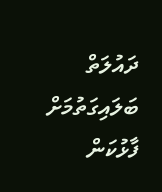ދައުލަތް ބަލައިގަތުމަށް ފާޅުކަން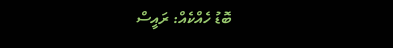ބޮޑު ހެއްކެއް: ރައީސް